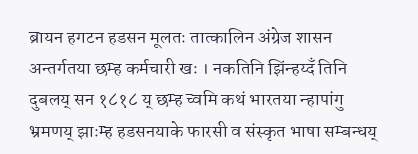ब्रायन हगटन हडसन मूलतः तात्कालिन अंग्रेज शासन अन्तर्गतया छम्ह कर्मचारी खः । नकतिनि झिंन्हय्दँ तिनि दुबलय् सन १८१८ य् छम्ह च्वमि कथं भारतया न्हापांगु भ्रमणय् झाःम्ह हडसनयाके फारसी व संस्कृत भाषा सम्बन्धय्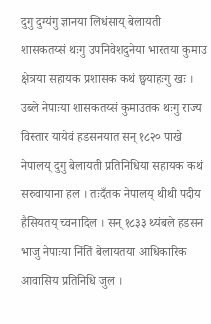दुगु दुग्यंगु ज्ञानया लिधंसाय् बेलायती शासकतय्सं थःगु उपनिवेशदुनेया भारतया कुमाउ क्षेत्रया सहायक प्रशासक कथं छ्वयाहःगु खः । उब्ले नेपाःया शासकतय्सं कुमाउतक थःगु राज्य विस्तार यायेवं हडसनयात सन् १८२० पाखे नेपालय् दुगु बेलायती प्रतिनिधिया सहायक कथं सरुवायाना हल । तःदँतक नेपालय् थीथी पदीय हैसियतय् च्वनादिल । सन् १८३३ थ्यंबले हडसन भाजु नेपाःया निंतिं बेलायतया आधिकारिक आवासिय प्रतिनिधि जुल ।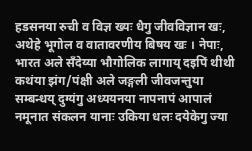हडसनया रुची व विज्ञ ख्यः धैगु जीवविज्ञान खः, अथेहे भूगोल व वातावरणीय बिषय खः । नेपाः, भारत अले सँदेय्या भौगोलिक लागाय् दइपिं थीथी कथंया झंग/पंक्षी अले जङ्गली जीवजन्तुया सम्बन्धय् दुग्यंगु अध्ययनया नापनापं आपालं नमूनात संकलन यानाः उकिया धलः दयेकेगु ज्या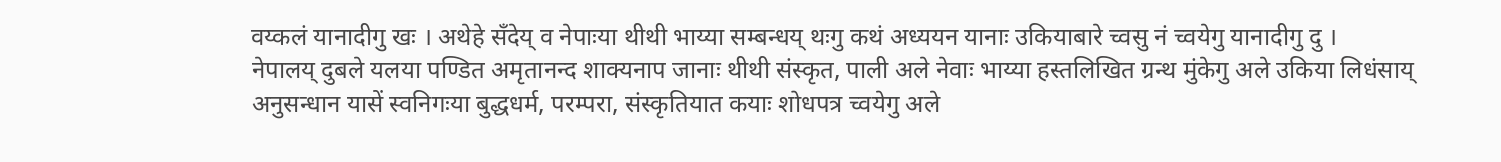वय्कलं यानादीगु खः । अथेहे सँदेय् व नेपाःया थीथी भाय्या सम्बन्धय् थःगु कथं अध्ययन यानाः उकियाबारे च्वसु नं च्वयेगु यानादीगु दु ।
नेपालय् दुबले यलया पण्डित अमृतानन्द शाक्यनाप जानाः थीथी संस्कृत, पाली अले नेवाः भाय्या हस्तलिखित ग्रन्थ मुंकेगु अले उकिया लिधंसाय् अनुसन्धान यासें स्वनिगःया बुद्धधर्म, परम्परा, संस्कृतियात कयाः शोधपत्र च्वयेगु अले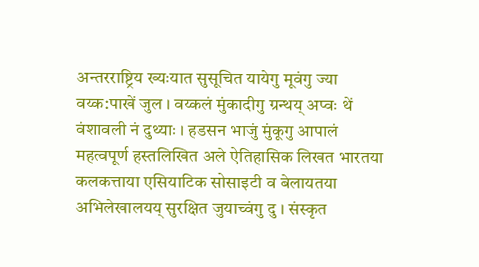अन्तरराष्ट्रिय ख्यःयात सुसूचित यायेगु मूवंगु ज्या वय्क:पाखें जुल । वय्कलं मुंकादीगु ग्रन्थय् अप्वः थें वंशावली नं दुथ्याः । हडसन भाजुं मुंकूगु आपालं महत्वपूर्ण हस्तलिखित अले ऐतिहासिक लिखत भारतया कलकत्ताया एसियाटिक सोसाइटी व बेलायतया अभिलेखालयय् सुरक्षित जुयाच्वंगु दु । संस्कृत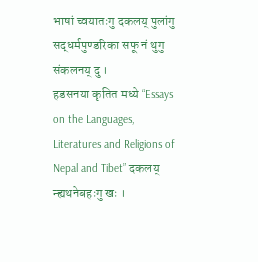भाषां च्वयातःगु दकलय् पुलांगु सद्धर्मपुण्डरिका सफू नं थुगु संकलनय् दु ।
हडसनया कृतित मध्ये “Essays on the Languages, Literatures and Religions of Nepal and Tibet” दकलय् न्ह्यथनेबहःगु खः ।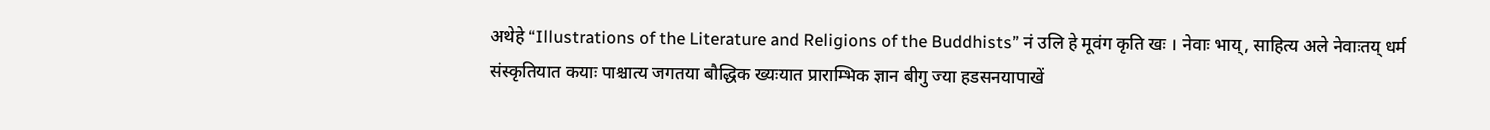अथेहे “Illustrations of the Literature and Religions of the Buddhists” नं उलि हे मूवंग कृति खः । नेवाः भाय्, साहित्य अले नेवाःतय् धर्म संस्कृतियात कयाः पाश्चात्य जगतया बौद्धिक ख्यःयात प्राराम्भिक ज्ञान बीगु ज्या हडसनयापाखें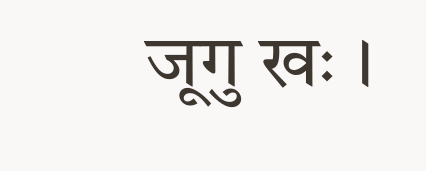जूगु खः ।